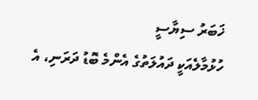ޚަބަރު ސިޔާސީ
ހުޅުމާލެއަކީ ދައުލަތުގެ އެންމެ ބޮޑު ދަރަނި، އެ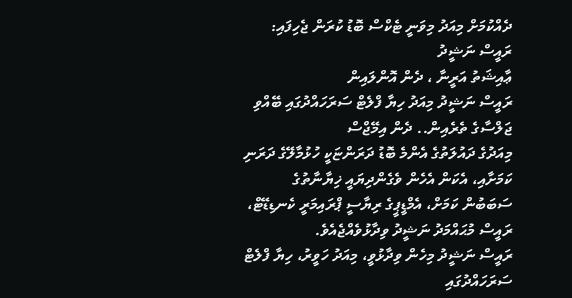ދެއްކުމަށް މިއަދު މިވަނީ ޓެކްސް ބޮޑު ކުރަން ޖެހިފައި: ރައީސް ނަޝީދު
ޢާއިޝަތު އަރީނާ ، ދެން އޮންލައިން
ރައީސް ނަޝީދު މިއަދު ހިޔާ ފްލެޓް ސަރަހައްދުގައި ބޭއްވި ޖަލްސާގެ ތެރެއިން.. ދެން އިމޭޖްސް
މިއަދުގެ ދައުލަތުގެ އެންމެ ބޮޑު ދަރަންޏަކީ ހުޅުމާލޭގެ ދަރަނި ކަމަށާއި، އެކަން އެހެން ވެގެންދިޔައީ ޚިޔާނާތުގެ ސަބަބުން ކަމަށް، އެމްޑީޕީގެ ރިޔާސީ ޕްރައިމަރީ ކެނޑިޑޭޓް، ރައީސް މުޙައްމަދު ނަޝީދު ވިދާޅުވެއްޖެއެވެ.
ރައީސް ނަޝީދު މިހެން ވިދާޅުވީ، މިއަދު ހަވީރު، ހިޔާ ފްލެޓް ސަރަހައްދުގައި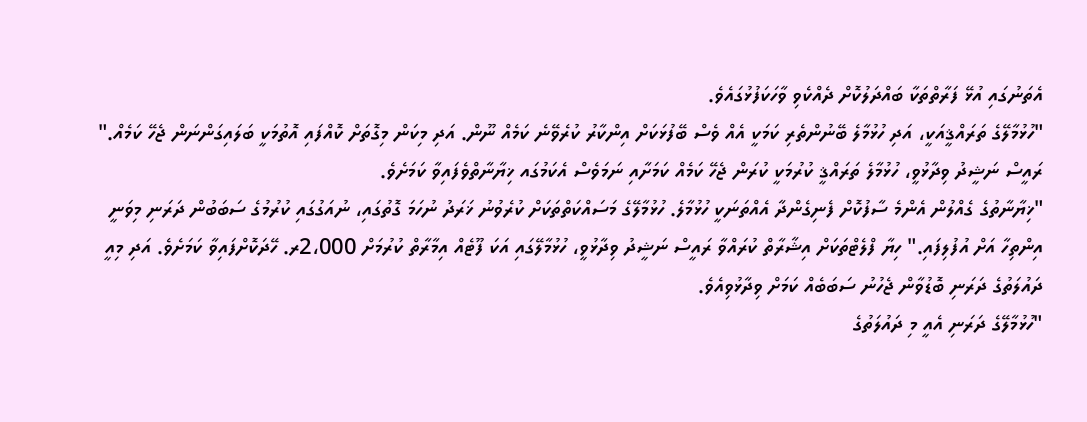އެތަނުގައި އުޅޭ ފަރާތްތަކާ ބައްދަލުކޮށް ދެއްކެވި ވާހަކަފުޅުގައެވެ.
"ހުޅުމާލޭގެ ތަރައްޤީއަކީ، އަދި ހުޅުމާލެ ބޭނުންތެރި ކަމަކީ އެއް ވެސް ބޭފުޅަކަށް އިންކާރު ކުރެވޭނެ ކަމެއް ނޫން. އަދި މިކަން މިގޮތަށް ކޮއްފައި އޮތުމަކީ ބަލައިގަންނަން ޖެހޭ ކަމެއް." ރައީސް ނަޝީދު ވިދާޅުވީ، ހުޅުމާލެ ތަރައްޤީ ކުރުމަކީ ކުރަން ޖެހޭ ކަމެއް ކަމަށާއި ނަމަވެސް އެކަމުގައ ޚިޔާނާތްވެފައިވާ ކަމަށެވެ.
"ޚިޔާނާތުގެ ގެއްލުން އެންމެ ސާފުކޮށް ފެނިގެންދާ އެއްތަނަކީ ހުޅުމާލެ. ހުޅުމާލޭގެ މަސައްކަތްތަކަށް ކުރެވުނު ޚަރަދު ނުހަމަ ގޮތުގައި، ނުއަގުގައި ކުރުމުގެ ސަބަބުން ދަރަނި މިވަނީ އިންތިހާ އަށް އުފުލިފައި." ހިޔާ ފްލެޓްތަކަށް އިޝާރާތް ކުރައްވާ ރައީސް ނަޝީދު ވިދާޅުވީ، ހުޅުމާލޭގައި އަކަ ފޫޓެއް އިމާރާތް ކުރުމަށް 2،000ރ. ހޭދަކޮށްފައިވާ ކަމަށެވެ. އަދި މިއީ ދައުލަތުގެ ދަރަނި ބޮޑުވާން ޖެހުނު ސަބަބެއް ކަމަށް ވިދާޅުވިއެވެ.
"ހުޅުމާލޭގެ ދަރަނި އެއީ މި ދައުލަތުގެ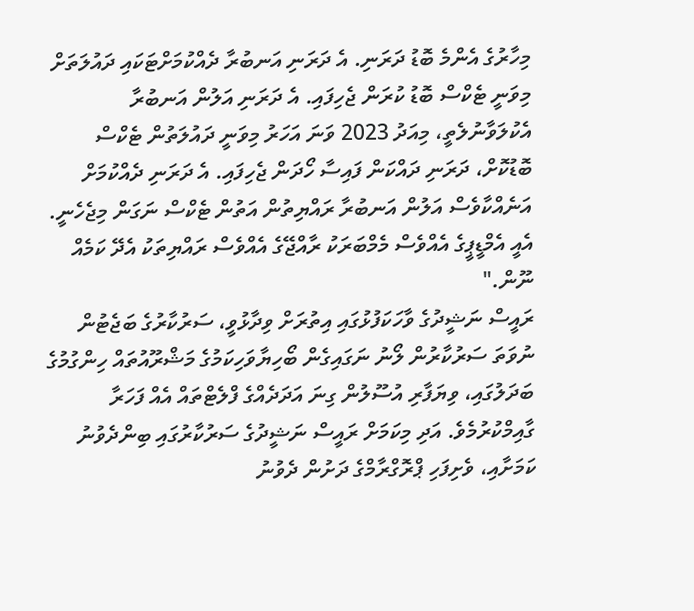މިހާރުގެ އެންމެ ބޮޑު ދަރަނި. އެ ދަރަނި އަނބުރާ ދެއްކުމަށްޓަކައި ދައުލަތަށް މިވަނީ ޓެކްސް ބޮޑު ކުރަން ޖެހިފައި. އެ ދަރަނި އަލުން އަނބުރާ އެކުލަވާނުލެތީ، މިއަދު 2023 ވަނަ އަހަރު މިވަނީ ދައުލަތުން ޓެކްސް ބޮޑުކޮށް، ދަރަނި ދައްކަން ފައިސާ ހޯދަން ޖެހިފައި. އެ ދަރަނި ދެއްކުމަށް އަނެއްކާވެސް އަލުން އަނބުރާ ރައްޔިތުން އަތުން ޓެކްސް ނަގަން މިޖެހެނީ. އެއީ އެމްޑީޕީގެ އެއްވެސް މެމްބަރަކު ރާއްޖޭގެ އެއްވެސް ރައްޔިތަކު އެދޭ ކަމެއް ނޫން."
ރައީސް ނަޝީދުގެ ވާހަކަފުޅުގައި އިތުރަށް ވިދާޅުވީ، ސަރުކާރުގެ ބަޖެޓުން ނުވަތަ ސަރުކާރުން ލޯނު ނަގައިގެން ބޯހިޔާވަހިކަމުގެ މަޝްރޫއުތައް ހިންގުމުގެ ބަދަލުގައި، ވިޔަފާރި އުސޫލުން ގިނަ އަދަދެއްގެ ފްލެޓްތައް އެއް ފަހަރާ ގާއިމްކުރުމެވެ. އަދި މިކަމަށް ރައީސް ނަޝީދުގެ ސަރުކާރުގައި ބިންދެވުނު ކަމަށާއި، ވެށިފަހި ޕްރޮގްރާމްގެ ދަށުން ދެވުނު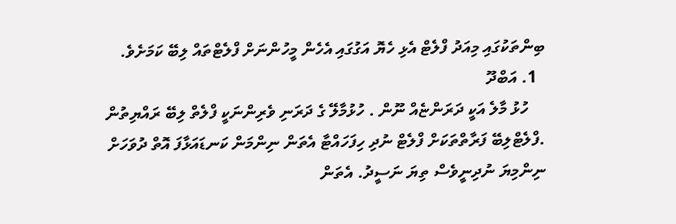ބިންތަކުގައި މިއަދު ފްލެޓް އެޅި ހެޔޮ އަގުގައި އެހެން މީހުންނަށް ފްލެޓްތައް ލިބޭ ކަމަށެވެ.
  1. އަބްދޫ
    ހުޅު މާލެ އަކީ ދަރަންޏެއް ނޫން . ހުޅުމާލޭ ގެ ދަރަނި ވެރިންނަކީ ފްލެތް ލިބޭ ރައްޔިތުން .ފްލެޓްލިބޭ ފަރާތްތަކަށް ފްލެޓް ނުދި ހިފަހައްޓާ އެތަން ނިންމަން ކަނޑައަޅާފަ އޮތް ދުވަހަށް ނިންމިޔަ ނުދިނީވެސް ތިޔަ ނަސީދު. އެތަން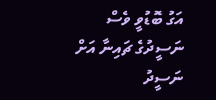އަގު ބޮޑުވީ ވެސް ނަސީދުގެ ޗައިނާ އަށް ނަސީދު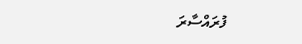ފުރައްސާރަ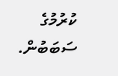ކުރުމުގެ ސަބަބުން.